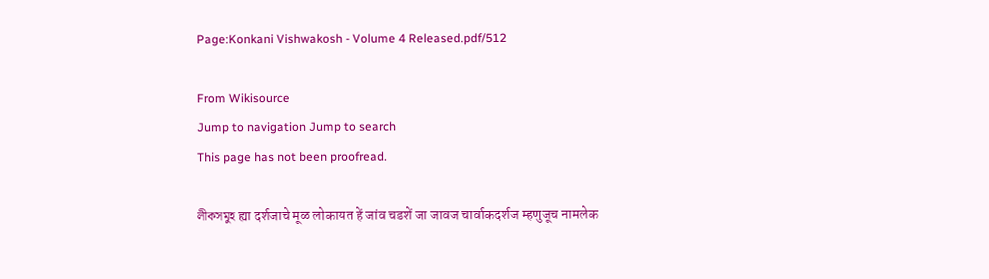Page:Konkani Vishwakosh - Volume 4 Released.pdf/512

From Wikisource
Jump to navigation Jump to search
This page has not been proofread.

লীকসমুহ ह्या दर्शजाचे मूळ लोकायत हें जांव चडशें जा जावज चार्वाकदर्शज म्हणुजूच नामलेक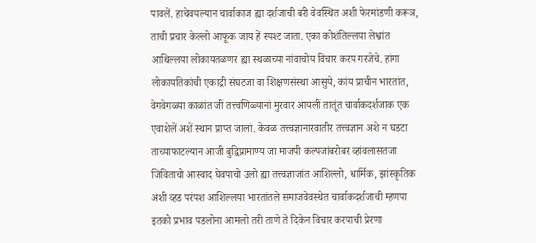पावलें. हाचेवयल्यान चार्वाकाज ह्या दर्शजाची बरी वेवस्थित अशी फेरमांडणी करूञ, ताची प्रचार केल्लो आफूक जाय हें स्पश्ट जाता. एका कोशंतिल्लया लेश्वांत आथिल्लया लोकायतळणर ह्या स्थळाच्या नांवाचोय विचार करप गरजेचे. हांगा लोकायतिकांची एकाद्री संघटजा वा शिक्षणसंस्था आसुये, कांय प्राचीन भारतांत, वेगवेगळ्या काळांत जीं तत्त्वणिळ्यानां मुरवार आयलीं तातूंत चार्वाकदर्शजाक एक एवाशेलें अशें स्थान प्राप्त जालां. केवळ तत्त्वज्ञानारवातीर तत्त्वज्ञान अशे न घडटा ताच्याफाटल्यान आजी बुद्विप्रामाण्य जा माजपी कल्पजांबरोबर व्हांवलासतजा जिविताचो आस्वाद घेवपाचो उलो ह्या तत्त्वज्ञाजांत आशिल्लो, धार्मिक, झांस्कृतिक अशी व्हड परंपश आशिल्लया भारतांतले समाजवेवस्थेत चार्वाकदर्शजाची म्हणपा इतको प्रभाव पडलोना आमलो तरी ताणे ते दिकेन विचार करपाची प्रेरणा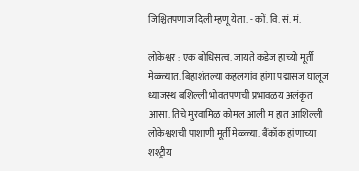जिश्चितपणाज दिली म्हणू येता. - कों. वि. सं. मं.

लोकेश्वर : एक बोधिसत्व. जायते कडेज हाच्यो मूर्ती मेळ्ळ्यात. बिहाशंतल्या कहलगांव हांगा पद्मासज घालूज ध्याजस्थ बशिल्ली भोवतपणची प्रभावळय अलंकृत आसा. तिचे मुरवामिळ कोमल आली म हात आशिल्ली लोकेश्वशची पाशाणी मूर्ती मेळ्ळ्या. बैंकॉक हांणाच्या शश्ट्रीय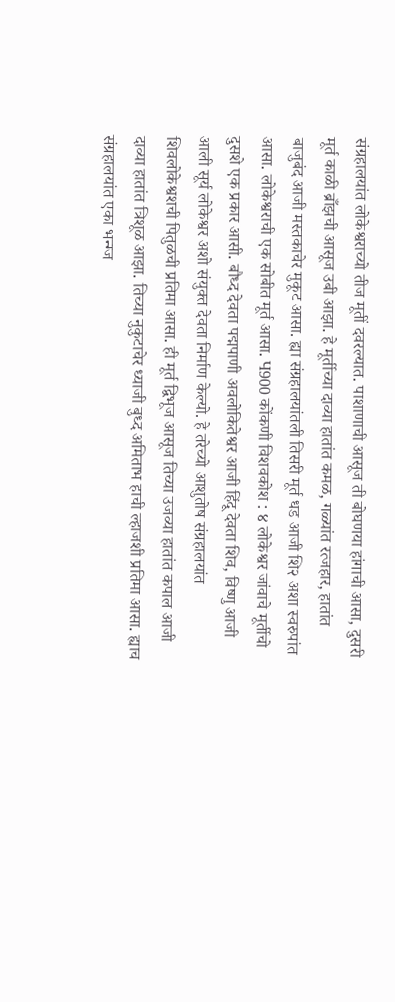संग्रहालयांत लोकेश्वराच्यो तीज मूतीं दवरल्यात. पाशाणाची आसूज ती बोघणया हांगाची आसा, दुसरी मूर्त काळी ब्राँझची आसूज उबी आझा. हे मूर्तीच्या दाव्या हातांत कमळ, गळ्यांत रत्जहार, हातांत बाजुबंद आजी मस्तकाचेर मुकूट आसा. ह्या संग्रहालयांतली तिसरी मूर्त धड आजी शि२ अशा स्वरुपांत आसा. लोकेश्वराची एक सोबीत मूर्त आसा. Ч900 कोंकणी विशवकोश : ४ लोकेश्वर जांवाचे मूर्तीचो दुसशे एक प्रकार आसी. बौध्द देवता पद्मपाणी अवलोकितेश्वर आजी हिंदू देवता शिव, विष्णु आजी आली सूर्य लोकेश्वर अशो संयुक्त देवता निर्माण केल्यो. हे तरेच्यो आशुतोष संग्रहालयांत शिवलोकेश्वशची पितुळची प्रतिमा आसा. ही मूर्त द्विभूज आसूज तिच्या उजव्या हातांत कपाल आजी दाव्या हातांत त्रिशूळ आझा. तिच्या नुकुटाचेर ध्याजी बुध्द अमिताभ हाची ल्हाजशी प्रतिमा आसा. ह्याच संग्रहालयांत एका भन्ग्ज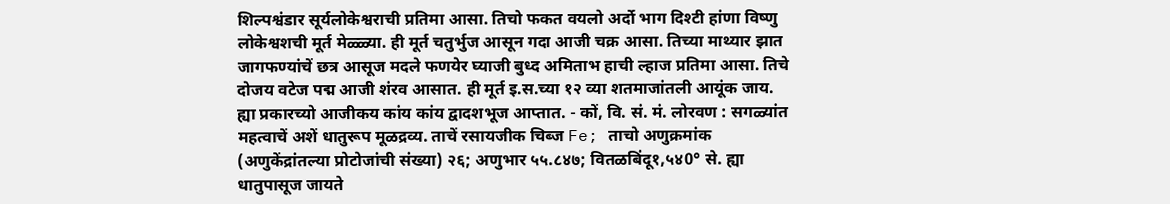शिल्पश्वंडार सूर्यलोकेश्वराची प्रतिमा आसा. तिचो फकत वयलो अर्दो भाग दिश्टी हांणा विष्णु लोकेश्वशची मूर्त मेळ्ळ्या. ही मूर्त चतुर्भुज आसून गदा आजी चक्र आसा. तिच्या माथ्यार झात जागफण्यांचें छत्र आसूज मदले फणयेर घ्याजी बुध्द अमिताभ हाची ल्हाज प्रतिमा आसा. तिचे दोजय वटेज पद्म आजी शंरव आसात. ही मूर्त इ.स.च्या १२ व्या शतमाजांतली आयूंक जाय. ह्या प्रकारच्यो आजीकय कांय कांय द्वादशभूज आप्तात. - कों, वि. सं. मं. लोरवण : सगळ्यांत महत्वाचें अशें धातुरूप मूळद्रव्य. ताचें रसायजीक चिब्ज Fe; ताचो अणुक्रमांक (अणुकेंद्रांतल्या प्रोटोजांची संख्या) २६; अणुभार ५५.८४७; वितळबिंदू१,५४0° से. ह्या धातुपासूज जायते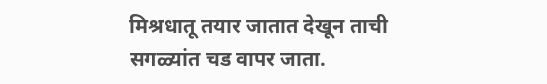मिश्रधातू तयार जातात देखून ताची सगळ्यांत चड वापर जाता.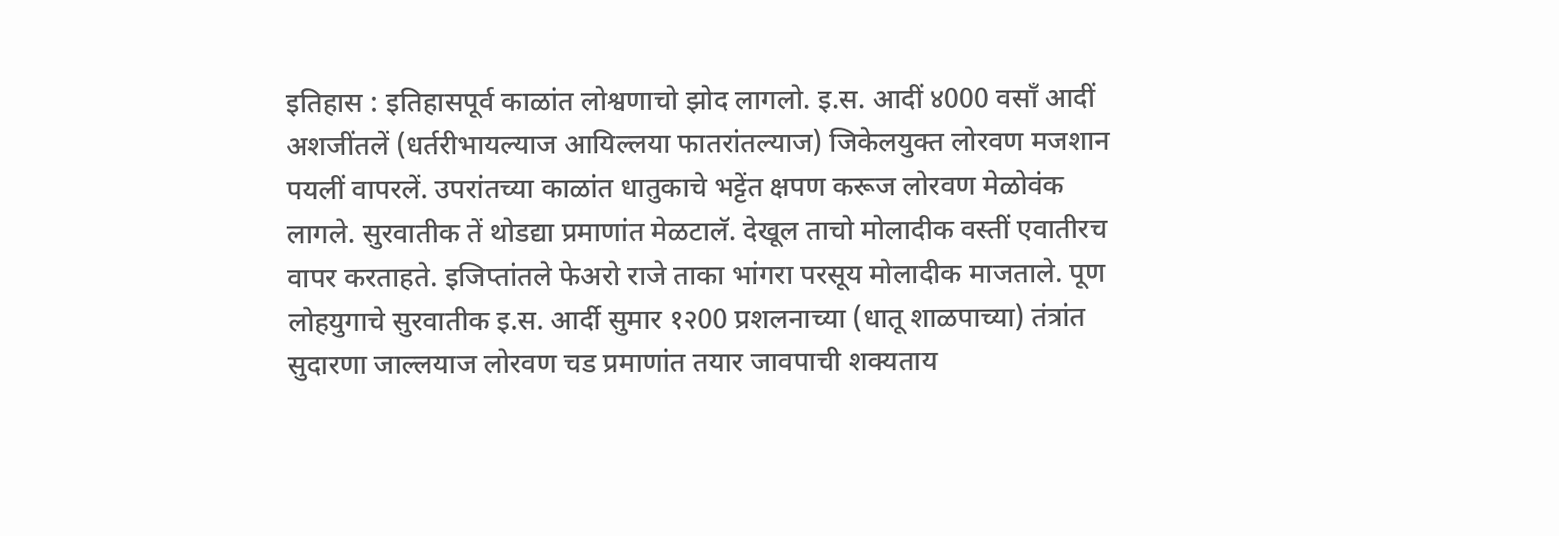इतिहास : इतिहासपूर्व काळांत लोश्वणाचो झोद लागलो. इ.स. आदीं ४000 वसाँ आदीं अशजींतलें (धर्तरीभायल्याज आयिल्लया फातरांतल्याज) जिकेलयुक्त लोरवण मजशान पयलीं वापरलें. उपरांतच्या काळांत धातुकाचे भट्टेंत क्षपण करूज लोरवण मेळोवंक लागले. सुरवातीक तें थोडद्या प्रमाणांत मेळटालॅ. देखूल ताचो मोलादीक वस्तीं एवातीरच वापर करताहते. इजिप्तांतले फेअरो राजे ताका भांगरा परसूय मोलादीक माजताले. पूण लोहयुगाचे सुरवातीक इ.स. आर्दी सुमार १२00 प्रशलनाच्या (धातू शाळपाच्या) तंत्रांत सुदारणा जाल्लयाज लोरवण चड प्रमाणांत तयार जावपाची शक्यताय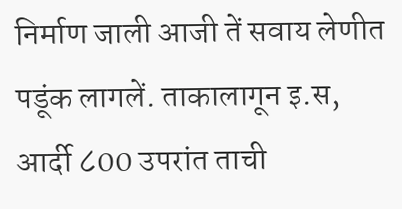निर्माण जाली आजी तें सवाय लेणीत पडूंक लागलें. ताकालागून इ.स, आर्दी ८00 उपरांत ताची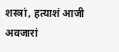शस्त्रां, हत्याशं आजी अवजारां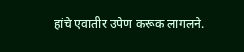हांचे एवातीर उपेण करूक लागलने.